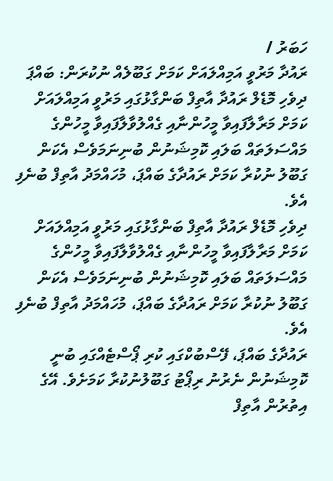ހަބަރު /
ރައުދާ މަރުވީ އަމިއްލައަށް ކަމަށް ގަބޫލެއް ނުކުރަން: ބައްޕަ
ދިވެހި މޮޑެލް ރައުދާ އާތިފް ބަންގާޅުގައި މަރުވީ އަމިއްލައަށް ކަމަށް މަރާލާފައިވާ މީހުންނާއި ގެއްލުވާލާފައިވާ މީހުންގެ މައްސަލަތައް ބަލައި ކޮމިޝަނުން ބުނިނަމަވެސް އެކަން ގަބޫލު ނުކުރާ ކަމަށް ރައުދާގެ ބައްޕަ، މުހައްމަދު އާތިފް ބުނެފި އެވެ.
ދިވެހި މޮޑެލް ރައުދާ އާތިފް ބަންގާޅުގައި މަރުވީ އަމިއްލައަށް ކަމަށް މަރާލާފައިވާ މީހުންނާއި ގެއްލުވާލާފައިވާ މީހުންގެ މައްސަލަތައް ބަލައި ކޮމިޝަނުން ބުނިނަމަވެސް އެކަން ގަބޫލު ނުކުރާ ކަމަށް ރައުދާގެ ބައްޕަ، މުހައްމަދު އާތިފް ބުނެފި އެވެ.
ރައުދާގެ ބައްޕަ، ފޭސްބުކްގައި ކުރި ޕޯސްޓެއްގައި ބުނީ ކޮމިޝަނުން ނެރުނު ރިޕޯޓު ގަބޫލުނުކުރާ ކަމަށެވެ. އޭގެ އިތުރުން އާތިފް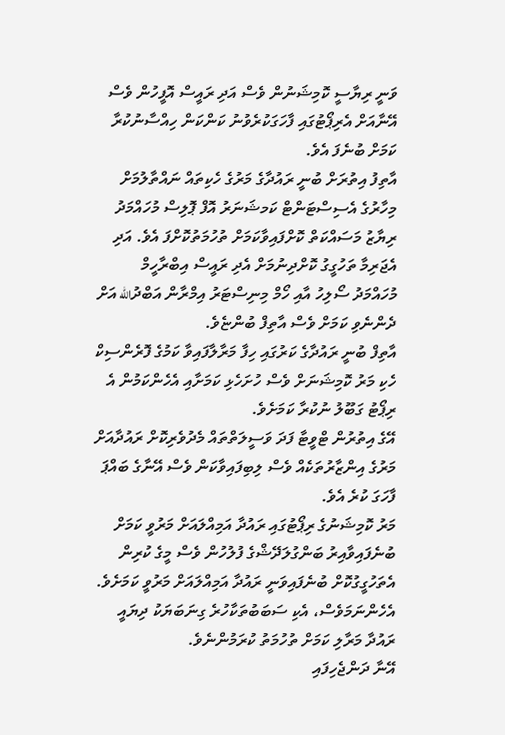ވަނީ ރިޔާސީ ކޮމިޝަނުން ވެސް އަދި ރައީސް އޮފީހުން ވެސް އޭނާއަށް އެރިޕޯޓުގައި ފާހަގަކުރެވުނު ކަންކަން ހިއްސާނުކުރާ ކަމަށް ބުނެފަ އެވެ.
އާތިފު އިތުރަށް ބުނީ ރައުދާގެ މަރުގެ ހެކިތައް ނައްތާލުމަށް މިހާރުގެ އެސިސްޓަންޓް ކަމޝަނަރު އޮފް ޕޮލިސް މުހައްމަދު ރިޔާޒު މަސައްކަތް ކޮށްފައިވާކަމަށް ތުހުމަތުކޮށްފަ އެވެ. އަދި އެޖަރިމާ ތަހުގީގު ކޮށްދިނުމަށް އެދި ރައީސް އިބްރާހީމް މުހައްމަދު ސޯލިހު އާއި ހޯމް މިނިސްޓަރު އިމްރާން އަބްދުالله އަށް ދެންނެވި ކަމަށް ވެސް އާތިފް ބުންޏެވެ.
އާތިފް ބުނީ ރައުދާގެ ކަރުގައި ހިފާ މަރާލާފައިވާ ކަމުގެ ފޮރެންސިކް ހެކި މަރު ކޮމިޝަނަށް ވެސް ހުށަހެޅި ކަމަށާއި އެހެންކަމުން އެ ރިޕޯޓު ގަބޫލު ނުކުރާ ކަމަށެވެ.
އޭގެ އިތުރުން ޓްވީޓާ ފަދަ ވަސީލަތްތައް މެދުވެރިކޮށް ރައުދާއަށް މަރުގެ އިންޒާރުތަކެއް ވެސް ލިބިފައިވާކަން ވެސް އޭނާގެ ބައްޕަ ފާހަގަ ކުރެ އެވެ.
މަރު ކޮމިޝަނުގެ ރިޕޯޓުގައި ރައުދާ އަމިއްލައަށް މަރުވީ ކަމަށް ބުނެފައިވާއިރު ބަންގުލަދޭޝްގެ ފުލުހުން ވެސް މީގެ ކުރިން އެތަހުގީގުކޮށް ބުނެފައިވަނީ ރައުދާ އަމިއްލައަށް މަރުވީ ކަމަށެވެ.
އެހެންނަމަވެސް، އެކި ސަބަބުތަކާހުރެ ގިނަބަޔަކު ދިޔައީ ރައުދާ މަރާލި ކަމަށް ތުހުމަތު ކުރަމުންނެވެ.
އޭނާ ދަންޖެހިފައި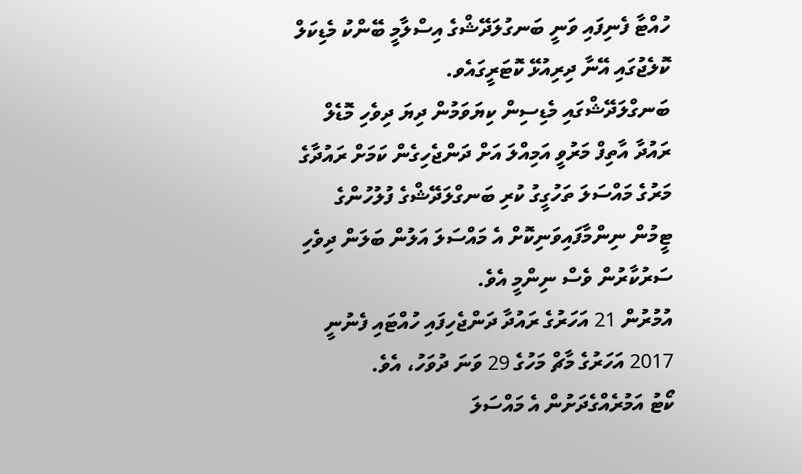ހުއްޓާ ފެނިފައި ވަނީ ބަނގުލަދޭޝްގެ އިސްލާމީ ބޭންކު މެޑިކަލް ކޮލެޖުގައި އޭނާ ދިރިއުޅޭ ކޮޓަރީގައެވ.
ބަނގްލަދޭޝްގައި މެޑިސިން ކިޔަވަމުން ދިޔަ ދިވެހި މޮޑެލް ރައުދާ އާތިފް މަރުވީ އަމިއްލަ އަށް ދަންޖެހިގެން ކަމަށް ރައުދާގެ މަރުގެ މައްސަލަ ތަހުގީގު ކުރި ބަނގްލަދޭޝްގެ ފުލުހުންގެ ޓީމުން ނިންމާފައިވަނިކޮށް އެ މައްސަލަ އަލުން ބަލަން ދިވެހި ސަރުކާރުން ވެސް ނިންމީ އެވެ.
އުމުރުން 21 އަހަރުގެ ރައުދާ ދަންޖެހިފައި ހުއްޓައި ފެނުނީ 2017 އަހަރުގެ މާޗް މަހުގެ 29 ވަނަ ދުވަހު، އެވެ.
ކޯޓު އަމުރެއްގެދަށުން އެ މައްސަލަ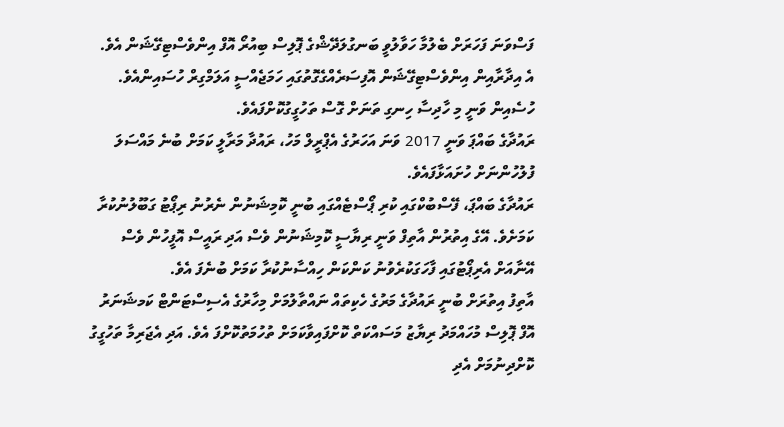ފަސްވަނަ ފަހަރަށް ބެލުމާ ހަވާލުވީ ބަނގުލަދޭޝްގެ ޕޮލިސް ބިއުރޯ އޮފް އިންވެސްޓިގޭޝަން އެވެ. އެ އިދާރާއިން އިންވެސްޓިގޭޝަން އޮފިސަރެއްގެގޮތުގައި ހަމަޖެއްސީ އަލަމްގިރް ހުސައިންއެވެ. ހުސެއިން ވަނީ މި ހާދިސާ ހިނގި ތަނަށް ގޮސް ތަހުގީގުކޮށްފައެވެ.
ރައުދާގެ ބައްޕަ ވަނީ 2017 ވަނަ އަހަރުގެ އެޕްރީލް މަހު، ރައުދާ މަރާލީ ކަމަށް ބުނެ މައްސަލަ ފުލުހުންނަށް ހުށައަޅާފައެވެ.
ރައުދާގެ ބައްޕަ، ފޭސްބުކްގައި ކުރި ޕޯސްޓެއްގައި ބުނީ ކޮމިޝަނުން ނެރުނު ރިޕޯޓު ގަބޫލުނުކުރާ ކަމަށެވެ. އޭގެ އިތުރުން އާތިފް ވަނީ ރިޔާސީ ކޮމިޝަނުން ވެސް އަދި ރައީސް އޮފީހުން ވެސް އޭނާއަށް އެރިޕޯޓުގައި ފާހަގަކުރެވުނު ކަންކަން ހިއްސާނުކުރާ ކަމަށް ބުނެފަ އެވެ.
އާތިފު އިތުރަށް ބުނީ ރައުދާގެ މަރުގެ ހެކިތައް ނައްތާލުމަށް މިހާރުގެ އެސިސްޓަންޓް ކަމޝަނަރު އޮފް ޕޮލިސް މުހައްމަދު ރިޔާޒު މަސައްކަތް ކޮށްފައިވާކަމަށް ތުހުމަތުކޮށްފަ އެވެ. އަދި އެޖަރިމާ ތަހުގީގު ކޮށްދިނުމަށް އެދި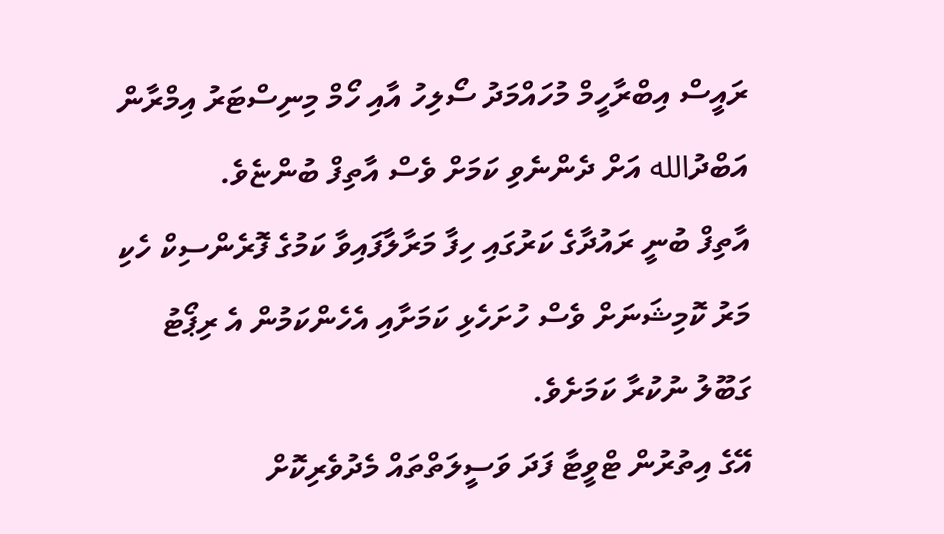ރައީސް އިބްރާހީމް މުހައްމަދު ސޯލިހު އާއި ހޯމް މިނިސްޓަރު އިމްރާން އަބްދުالله އަށް ދެންނެވި ކަމަށް ވެސް އާތިފް ބުންޏެވެ.
އާތިފް ބުނީ ރައުދާގެ ކަރުގައި ހިފާ މަރާލާފައިވާ ކަމުގެ ފޮރެންސިކް ހެކި މަރު ކޮމިޝަނަށް ވެސް ހުށަހެޅި ކަމަށާއި އެހެންކަމުން އެ ރިޕޯޓު ގަބޫލު ނުކުރާ ކަމަށެވެ.
އޭގެ އިތުރުން ޓްވީޓާ ފަދަ ވަސީލަތްތައް މެދުވެރިކޮށް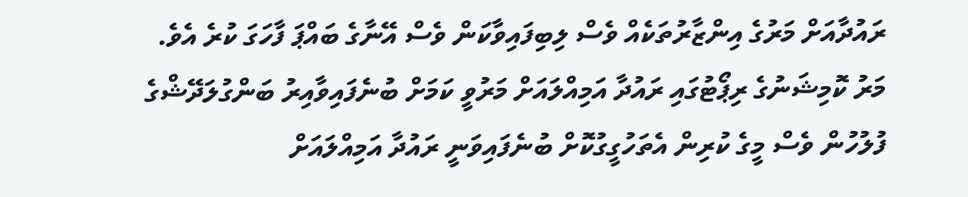ރައުދާއަށް މަރުގެ އިންޒާރުތަކެއް ވެސް ލިބިފައިވާކަން ވެސް އޭނާގެ ބައްޕަ ފާހަގަ ކުރެ އެވެ.
މަރު ކޮމިޝަނުގެ ރިޕޯޓުގައި ރައުދާ އަމިއްލައަށް މަރުވީ ކަމަށް ބުނެފައިވާއިރު ބަންގުލަދޭޝްގެ ފުލުހުން ވެސް މީގެ ކުރިން އެތަހުގީގުކޮށް ބުނެފައިވަނީ ރައުދާ އަމިއްލައަށް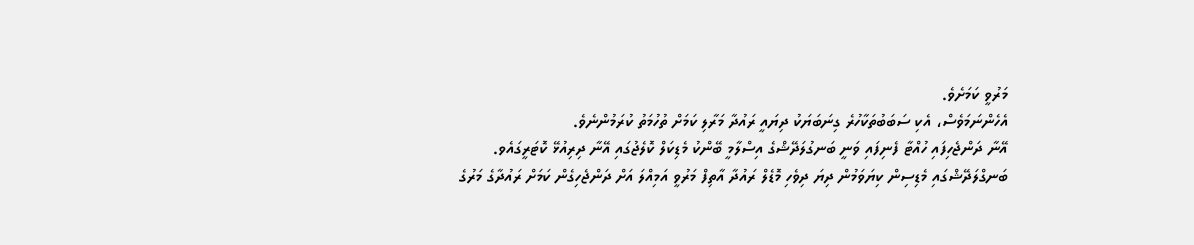މަރުވީ ކަމަށެވެ.
އެހެންނަމަވެސް، އެކި ސަބަބުތަކާހުރެ ގިނަބަޔަކު ދިޔައީ ރައުދާ މަރާލި ކަމަށް ތުހުމަތު ކުރަމުންނެވެ.
އޭނާ ދަންޖެހިފައި ހުއްޓާ ފެނިފައި ވަނީ ބަނގުލަދޭޝްގެ އިސްލާމީ ބޭންކު މެޑިކަލް ކޮލެޖުގައި އޭނާ ދިރިއުޅޭ ކޮޓަރީގައެވ.
ބަނގްލަދޭޝްގައި މެޑިސިން ކިޔަވަމުން ދިޔަ ދިވެހި މޮޑެލް ރައުދާ އާތިފް މަރުވީ އަމިއްލަ އަށް ދަންޖެހިގެން ކަމަށް ރައުދާގެ މަރުގެ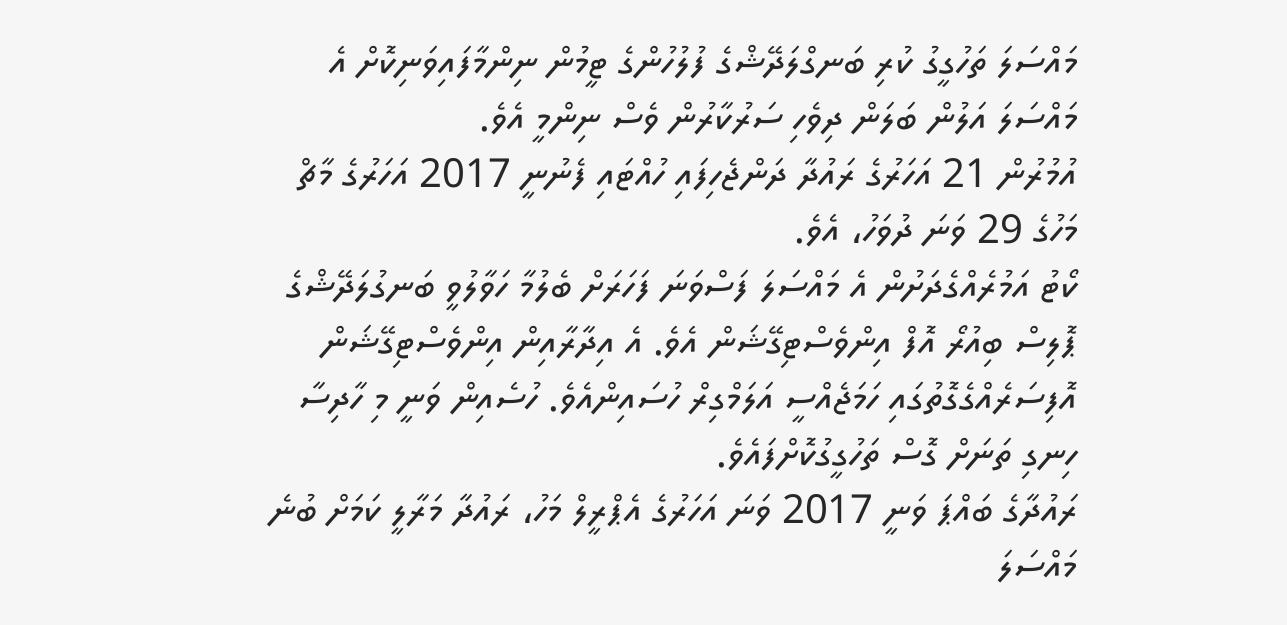މައްސަލަ ތަހުގީގު ކުރި ބަނގްލަދޭޝްގެ ފުލުހުންގެ ޓީމުން ނިންމާފައިވަނިކޮށް އެ މައްސަލަ އަލުން ބަލަން ދިވެހި ސަރުކާރުން ވެސް ނިންމީ އެވެ.
އުމުރުން 21 އަހަރުގެ ރައުދާ ދަންޖެހިފައި ހުއްޓައި ފެނުނީ 2017 އަހަރުގެ މާޗް މަހުގެ 29 ވަނަ ދުވަހު، އެވެ.
ކޯޓު އަމުރެއްގެދަށުން އެ މައްސަލަ ފަސްވަނަ ފަހަރަށް ބެލުމާ ހަވާލުވީ ބަނގުލަދޭޝްގެ ޕޮލިސް ބިއުރޯ އޮފް އިންވެސްޓިގޭޝަން އެވެ. އެ އިދާރާއިން އިންވެސްޓިގޭޝަން އޮފިސަރެއްގެގޮތުގައި ހަމަޖެއްސީ އަލަމްގިރް ހުސައިންއެވެ. ހުސެއިން ވަނީ މި ހާދިސާ ހިނގި ތަނަށް ގޮސް ތަހުގީގުކޮށްފައެވެ.
ރައުދާގެ ބައްޕަ ވަނީ 2017 ވަނަ އަހަރުގެ އެޕްރީލް މަހު، ރައުދާ މަރާލީ ކަމަށް ބުނެ މައްސަލަ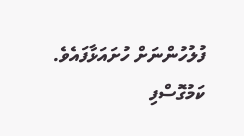ފުލުހުންނަށް ހުށައަޅާފައެވެ.
ކަމުގޮސްފި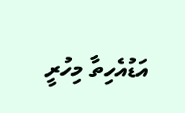އަޑުއެހިތާ މިހުރީ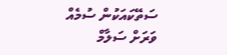ސަތޭކައަކުން ސުމެއް
ވަރަށް ސަލާމް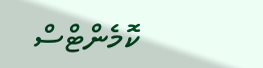ކޮމެންޓްސް